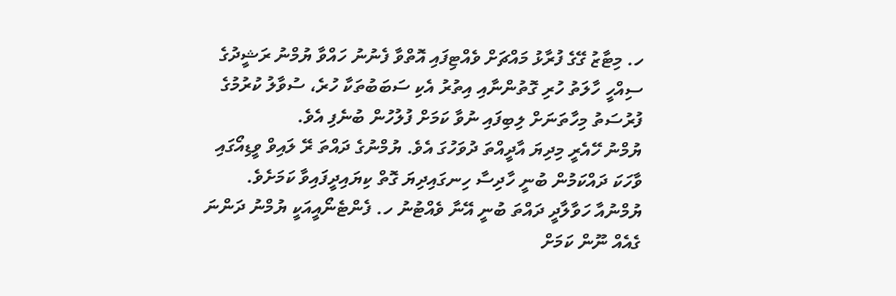ހ. މިޓާޒު ގޭގެ ފުރާޅު މައްޗަށް ވެއްޓިފައި އޮތްވާ ފެނުނު ހައްވާ ޔުމްނު ރަޝީދުގެ ސިއްހީ ހާލަތު ހުރި ގޮތުންނާއި އިތުރު އެކި ސަބަބުތަކާ ހުރެ، ސުވާލު ކުރުމުގެ ފުރުސަތު މިހާތަނަށް ލިބިފައި ނުވާ ކަމަށް ފުލުހުން ބުނެފި އެވެ.
ޔުމްނު ހޭއެރީ މިދިޔަ އާދީއްތަ ދުވަހުގަ އެވެ. ޔުމްނުގެ ދައްތަ ރޭ ލައިވް ވީޑިއޯގައި ވާހަކަ ދައްކަމުން ބުނީ ހާދިސާ ހިނގައިދިޔަ ގޮތް ކިޔައިދީފައިވާ ކަމަށެވެ.
ޔުމްނުއާ ހަވާލާދީ ދައްތަ ބުނީ އޭނާ ވެއްޓުނު ހ. ފެންޓެނޯއީއަކީ ޔުމްނު ދަންނަ ގެއެއް ނޫން ކަމަށް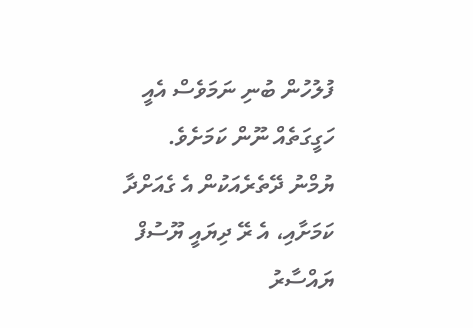ފުލުހުން ބުނި ނަމަވެސް އެއީ ހަގީގަތެއް ނޫން ކަމަށެވެ.
ޔުމްނު ދޭތެރެއަކުން އެ ގެއަށްދާ ކަމަށާއި، އެ ރޭ ދިޔައީ ޔޫސުފް ޔައްސާރު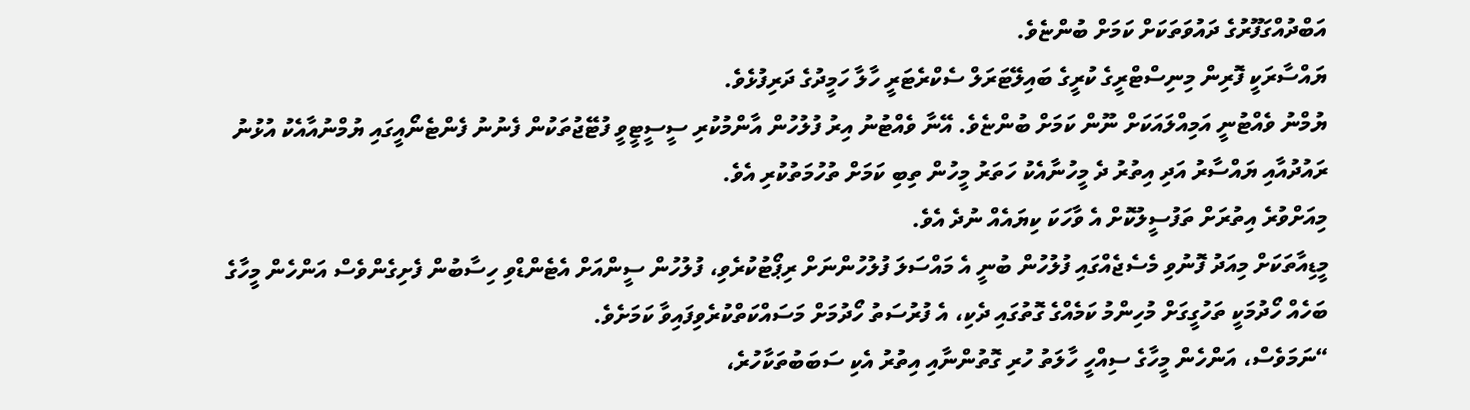އަބްދުއްގަފޫރުގެ ދައުވަތަކަށް ކަމަށް ބުންޏެވެ.
ޔައްސާރަކީ ފޮރިން މިނިސްޓްރީގެ ކުރީގެ ބައިލޭޓަރަލް ސެކްރެޓަރީ ހާލާ ހަމީދުގެ ދަރިފުޅެވެ.
ޔުމްނު ވެއްޓުނީ އަމިއްލައަކަށް ނޫން ކަމަށް ބުންޏެވެ. އޭނާ ވެއްޓުނު އިރު ފުލުހުން އާންމުކުރި ސީސީޓީވީ ފުޓޭޖުތަކުން ފެނުނު ފެންޓެނޯއީގައި ޔުމްނުއާއެކު އުޅުނު ރައުދުއާއި ޔައްސާރު އަދި އިތުރު ދެ މީހުނާއެކު ހަތަރު މީހުން ތިބި ކަމަށް ތުހުމަތުކުރި އެވެ.
މިއަށްވުރެ އިތުރަށް ތަފުސީލުކޮށް އެ ވާހަކަ ކިޔައެއް ނުދެ އެވެ.
މީޑިއާތަކަށް މިއަދު ފޮނުވި މެސެޖެއްގައި ފުލުހުން ބުނީ އެ މައްސަލަ ފުލުހުންނަށް ރިޕޯޓުކުރެވި، ފުލުހުން ސީންއަށް އެޓެންޑްވި ހިސާބުން ފެށިގެންވެސް އަންހެން މީހާގެ ބަހެއް ހޯދުމަކީ ތަހުގީގަށް މުހިންމު ކަމެއްގެ ގޮތުގައި ދެކި، އެ ފުރުސަތު ހޯދުމަށް މަސައްކަތްކުރެވިފައިވާ ކަމަށެވެ.
“ނަމަވެސް، އަންހެން މީހާގެ ސިއްހީ ހާލަތު ހުރި ގޮތުންނާއި އިތުރު އެކި ސަބަބުތަކާހުރެ،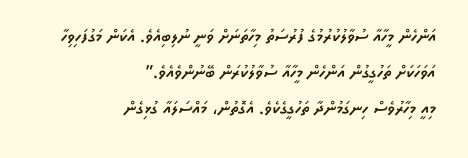އަންހެން މީހާއާ ސުވާލުކުރުމުގެ ފުރުސަތު މިހާތަނަށް ވަނީ ނުލިބިއެވެ. އެކަން މަގުފަހިވިހާ އަވަހަކަށް ތަހުގީގުން އަންހެން މީހާއާ ސުވާލުކުރަން ބޭނުންވެއެވެ.”
މިއީ މިހާރުވެސް ހިނގަމުންދާ ތަހުގީގެކެވެ. އެގޮތުން، މައްސަލައާ ގުޅިގެން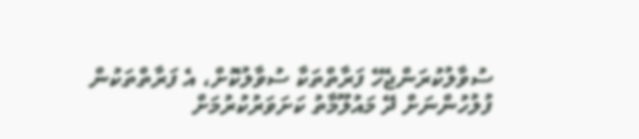ސުވާލުކުރަންޖެހޭ ފަރާތްތަކާ ސުވާލުކޮށް، އެ ފަރާތްތަކުން ފުލުހުންނަށް ދޭ މައުލޫމާތު ކަށަވަރުކުރުމަށް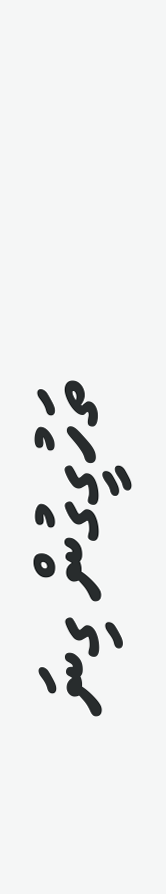ތަހުގީގުން ގިނަ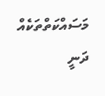މަސައްކަތްތަކެއް ދަނީ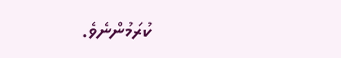ކުރަމުންނެވެ.